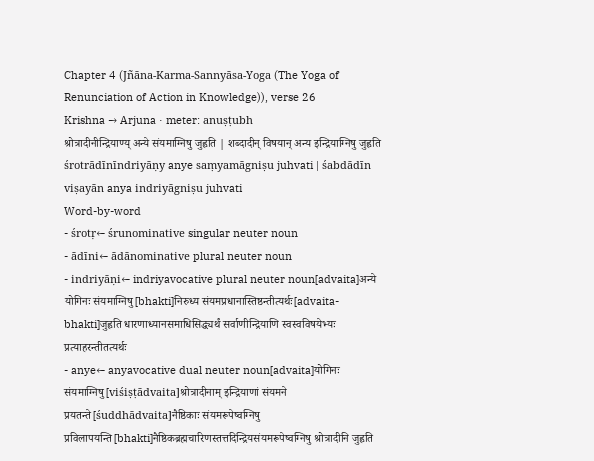Chapter 4 (Jñāna-Karma-Sannyāsa-Yoga (The Yoga of Renunciation of Action in Knowledge)), verse 26
Krishna → Arjuna · meter: anuṣṭubh
श्रोत्रादीनीन्द्रियाण्य् अन्ये संयमाग्निषु जुह्वति | शब्दादीन् विषयान् अन्य इन्द्रियाग्निषु जुह्वति
śrotrādīnīndriyāṇy anye saṃyamāgniṣu juhvati | śabdādīn viṣayān anya indriyāgniṣu juhvati
Word-by-word
- śrotṛ← śrunominative singular neuter noun
- ādīni← ādānominative plural neuter noun
- indriyāṇi← indriyavocative plural neuter noun[advaita]अन्ये योगिनः संयमाग्निषु[bhakti]निरुध्य संयमप्रधानास्तिष्ठन्तीत्यर्थः[advaita-bhakti]जुह्वति धारणाध्यानसमाधिसिद्ध्यर्थं सर्वाणीन्द्रियाणि स्वस्वविषयेभ्यः प्रत्याहरन्तीतत्यर्थः
- anye← anyavocative dual neuter noun[advaita]योगिनः संयमाग्निषु[viśiṣṭādvaita]श्रोत्रादीनाम् इन्द्रियाणां संयमने प्रयतन्ते[śuddhādvaita]नैष्ठिकाः संयमरूपेष्वग्निषु प्रविलापयन्ति[bhakti]नैष्ठिकब्रह्मचारिणस्तत्तदिन्द्रियसंयमरूपेष्वग्निषु श्रोत्रादीनि जुह्वति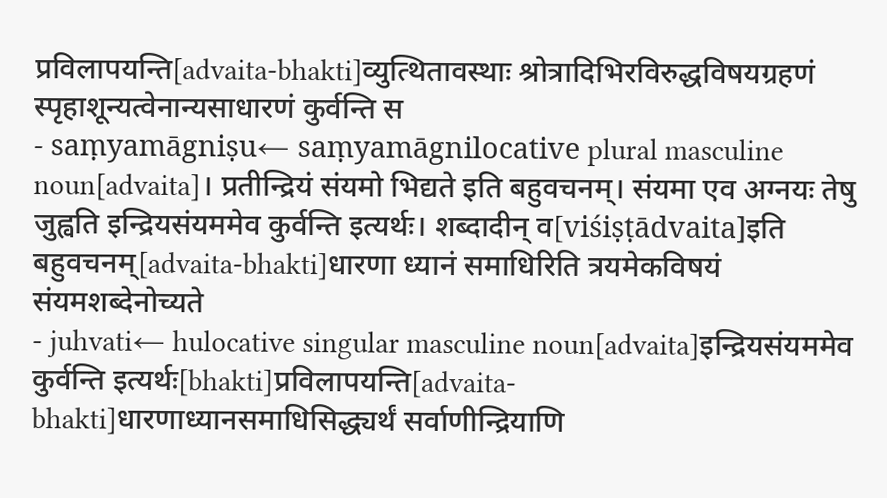प्रविलापयन्ति[advaita-bhakti]व्युत्थितावस्थाः श्रोत्रादिभिरविरुद्धविषयग्रहणं स्पृहाशून्यत्वेनान्यसाधारणं कुर्वन्ति स
- saṃyamāgniṣu← saṃyamāgnilocative plural masculine noun[advaita]। प्रतीन्द्रियं संयमो भिद्यते इति बहुवचनम्। संयमा एव अग्नयः तेषु जुह्वति इन्द्रियसंयममेव कुर्वन्ति इत्यर्थः। शब्दादीन् व[viśiṣṭādvaita]इति बहुवचनम्[advaita-bhakti]धारणा ध्यानं समाधिरिति त्रयमेकविषयं संयमशब्देनोच्यते
- juhvati← hulocative singular masculine noun[advaita]इन्द्रियसंयममेव कुर्वन्ति इत्यर्थः[bhakti]प्रविलापयन्ति[advaita-bhakti]धारणाध्यानसमाधिसिद्ध्यर्थं सर्वाणीन्द्रियाणि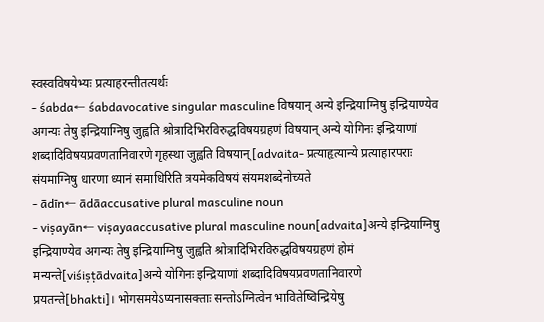स्वस्वविषयेभ्यः प्रत्याहरन्तीतत्यर्थः
- śabda← śabdavocative singular masculine विषयान् अन्ये इन्द्रियाग्निषु इन्द्रियाण्येव अगन्यः तेषु इन्द्रियाग्निषु जुह्वति श्रोत्रादिभिरविरुद्धविषयग्रहणं विषयान् अन्ये योगिनः इन्द्रियाणां शब्दादिविषयप्रवणतानिवारणे गृहस्था जुह्वति विषयान्[advaita- प्रत्याहृत्यान्ये प्रत्याहारपराः संयमाग्निषु धारणा ध्यानं समाधिरिति त्रयमेकविषयं संयमशब्देनोच्यते
- ādīn← ādāaccusative plural masculine noun
- viṣayān← viṣayaaccusative plural masculine noun[advaita]अन्ये इन्द्रियाग्निषु इन्द्रियाण्येव अगन्यः तेषु इन्द्रियाग्निषु जुह्वति श्रोत्रादिभिरविरुद्धविषयग्रहणं होमं मन्यन्ते[viśiṣṭādvaita]अन्ये योगिनः इन्द्रियाणां शब्दादिविषयप्रवणतानिवारणे प्रयतन्ते[bhakti]। भोगसमयेऽप्यनासक्ताः सन्तोऽग्नित्वेन भावितेष्विन्द्रियेषु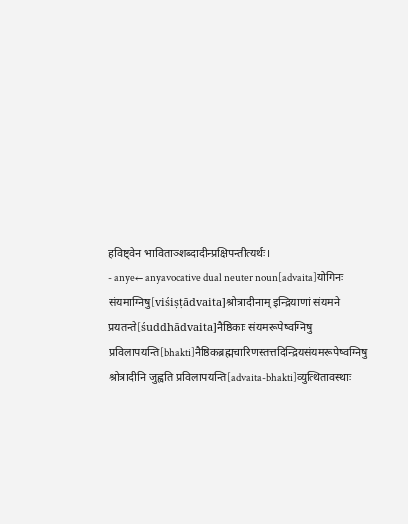हविष्ट्वेन भाविताञ्शब्दादीन्प्रक्षिपन्तीत्यर्थः।
- anye← anyavocative dual neuter noun[advaita]योगिनः संयमाग्निषु[viśiṣṭādvaita]श्रोत्रादीनाम् इन्द्रियाणां संयमने प्रयतन्ते[śuddhādvaita]नैष्ठिकाः संयमरूपेष्वग्निषु प्रविलापयन्ति[bhakti]नैष्ठिकब्रह्मचारिणस्तत्तदिन्द्रियसंयमरूपेष्वग्निषु श्रोत्रादीनि जुह्वति प्रविलापयन्ति[advaita-bhakti]व्युत्थितावस्थाः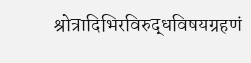श्रोत्रादिभिरविरुद्धविषयग्रहणं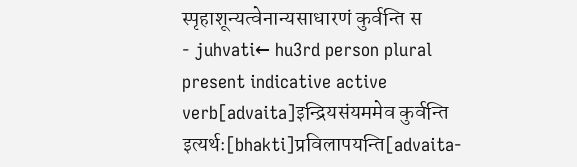स्पृहाशून्यत्वेनान्यसाधारणं कुर्वन्ति स
- juhvati← hu3rd person plural present indicative active verb[advaita]इन्द्रियसंयममेव कुर्वन्ति इत्यर्थः[bhakti]प्रविलापयन्ति[advaita-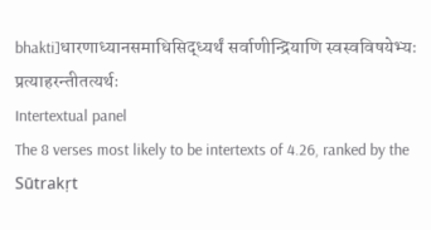bhakti]धारणाध्यानसमाधिसिद्ध्यर्थं सर्वाणीन्द्रियाणि स्वस्वविषयेभ्यः प्रत्याहरन्तीतत्यर्थः
Intertextual panel
The 8 verses most likely to be intertexts of 4.26, ranked by the Sūtrakṛt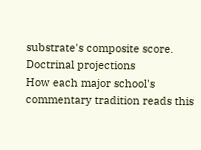substrate's composite score.
Doctrinal projections
How each major school's commentary tradition reads this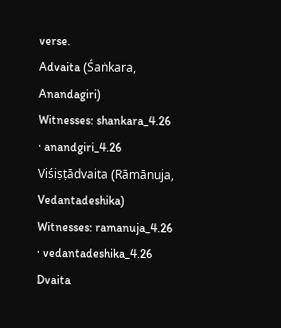verse.
Advaita (Śaṅkara, Anandagiri)
Witnesses: shankara_4.26 · anandgiri_4.26
Viśiṣṭādvaita (Rāmānuja, Vedantadeshika)
Witnesses: ramanuja_4.26 · vedantadeshika_4.26
Dvaita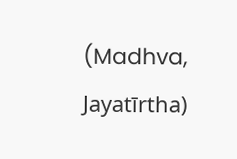(Madhva, Jayatīrtha)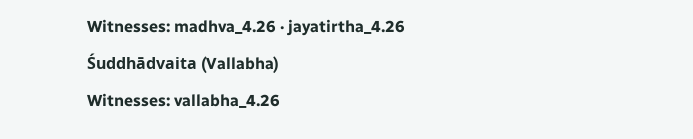Witnesses: madhva_4.26 · jayatirtha_4.26
Śuddhādvaita (Vallabha)
Witnesses: vallabha_4.26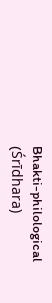Bhakti-philological (Śrīdhara)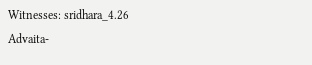Witnesses: sridhara_4.26
Advaita-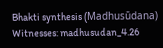Bhakti synthesis (Madhusūdana)
Witnesses: madhusudan_4.26